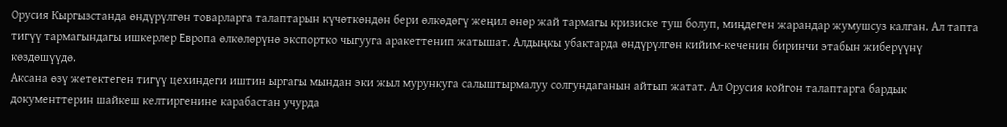Орусия Кыргызстанда өндүрүлгөн товарларга талаптарын күчөткөндөн бери өлкөдөгү жеңил өнөр жай тармагы кризиске туш болуп, миңдеген жарандар жумушсуз калган. Ал тапта тигүү тармагындагы ишкерлер Европа өлкөлөрүнө экспортко чыгууга аракеттенип жатышат. Алдыңкы убактарда өндүрүлгөн кийим-кеченин биринчи этабын жиберүүнү көздөшүүдө.
Аксана өзү жетектеген тигүү цехиндеги иштин ыргагы мындан эки жыл мурункуга салыштырмалуу солгундаганын айтып жатат. Ал Орусия койгон талаптарга бардык документтерин шайкеш келтиргенине карабастан учурда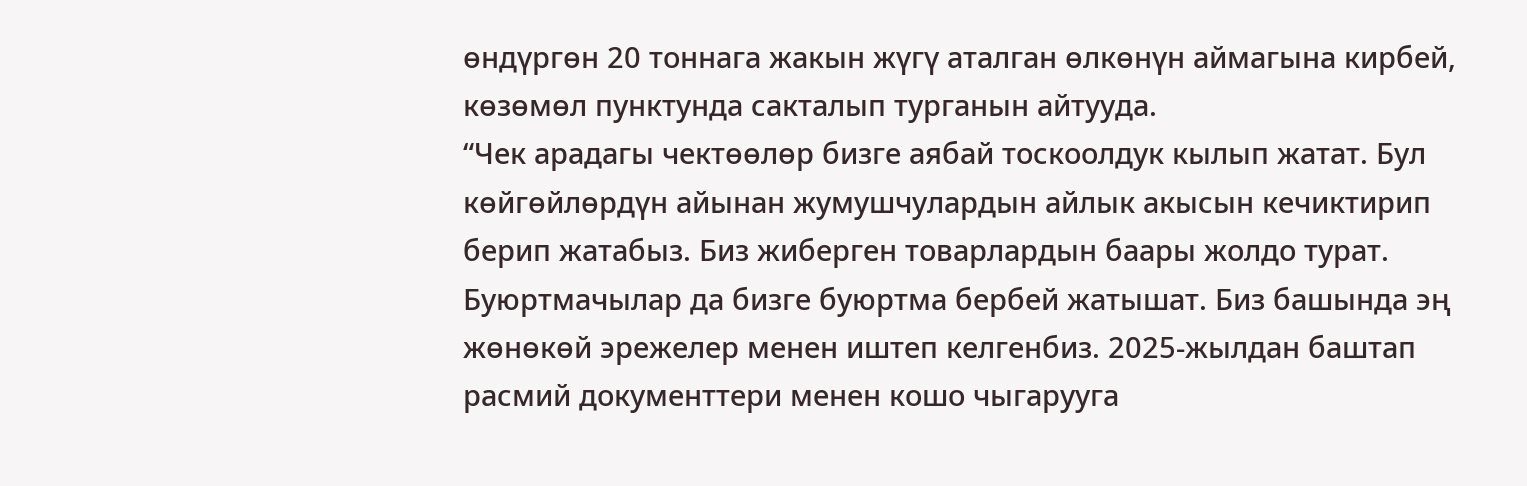өндүргөн 20 тоннага жакын жүгү аталган өлкөнүн аймагына кирбей, көзөмөл пунктунда сакталып турганын айтууда.
“Чек арадагы чектөөлөр бизге аябай тоскоолдук кылып жатат. Бул көйгөйлөрдүн айынан жумушчулардын айлык акысын кечиктирип берип жатабыз. Биз жиберген товарлардын баары жолдо турат. Буюртмачылар да бизге буюртма бербей жатышат. Биз башында эң жөнөкөй эрежелер менен иштеп келгенбиз. 2025-жылдан баштап расмий документтери менен кошо чыгарууга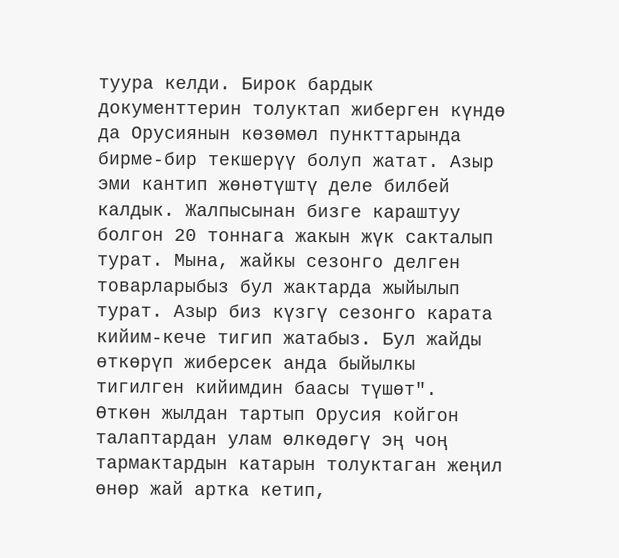туура келди. Бирок бардык документтерин толуктап жиберген күндө да Орусиянын көзөмөл пункттарында бирме-бир текшерүү болуп жатат. Азыр эми кантип жөнөтүштү деле билбей калдык. Жалпысынан бизге караштуу болгон 20 тоннага жакын жүк сакталып турат. Мына, жайкы сезонго делген товарларыбыз бул жактарда жыйылып турат. Азыр биз күзгү сезонго карата кийим-кече тигип жатабыз. Бул жайды өткөрүп жиберсек анда быйылкы тигилген кийимдин баасы түшөт".
Өткөн жылдан тартып Орусия койгон талаптардан улам өлкөдөгү эң чоң тармактардын катарын толуктаган жеңил өнөр жай артка кетип,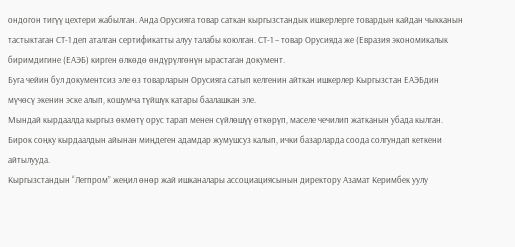ондогон тигүү цехтери жабылган. Анда Орусияга товар саткан кыргызстандык ишкерлерге товардын кайдан чыкканын тастыктаган СТ-1 деп аталган сертификатты алуу талабы коюлган. СТ-1 – товар Орусияда же (Евразия экономикалык биримдигине (ЕАЭБ) кирген өлкөдө өндүрүлгөнүн ырастаган документ.
Буга чейин бул документсиз эле өз товарларын Орусияга сатып келгенин айткан ишкерлер Кыргызстан ЕАЭБдин мүчөсү экенин эске алып, кошумча түйшүк катары баалашкан эле.
Мындай кырдаалда кыргыз өкмөтү орус тарап менен сүйлөшүү өткөрүп, маселе чечилип жатканын убада кылган. Бирок соңку кырдаалдын айынан миңдеген адамдар жумушсуз калып, ички базарларда соода солгундап кеткени айтылууда.
Кыргызстандын “Легпром” жеңил өнөр жай ишканалары ассоциациясынын директору Азамат Керимбек уулу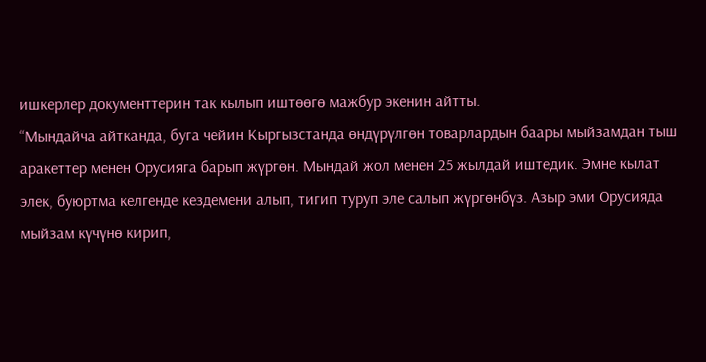ишкерлер документтерин так кылып иштөөгө мажбур экенин айтты.
“Мындайча айтканда, буга чейин Кыргызстанда өндүрүлгөн товарлардын баары мыйзамдан тыш аракеттер менен Орусияга барып жүргөн. Мындай жол менен 25 жылдай иштедик. Эмне кылат элек, буюртма келгенде кездемени алып, тигип туруп эле салып жүргөнбүз. Азыр эми Орусияда мыйзам күчүнө кирип,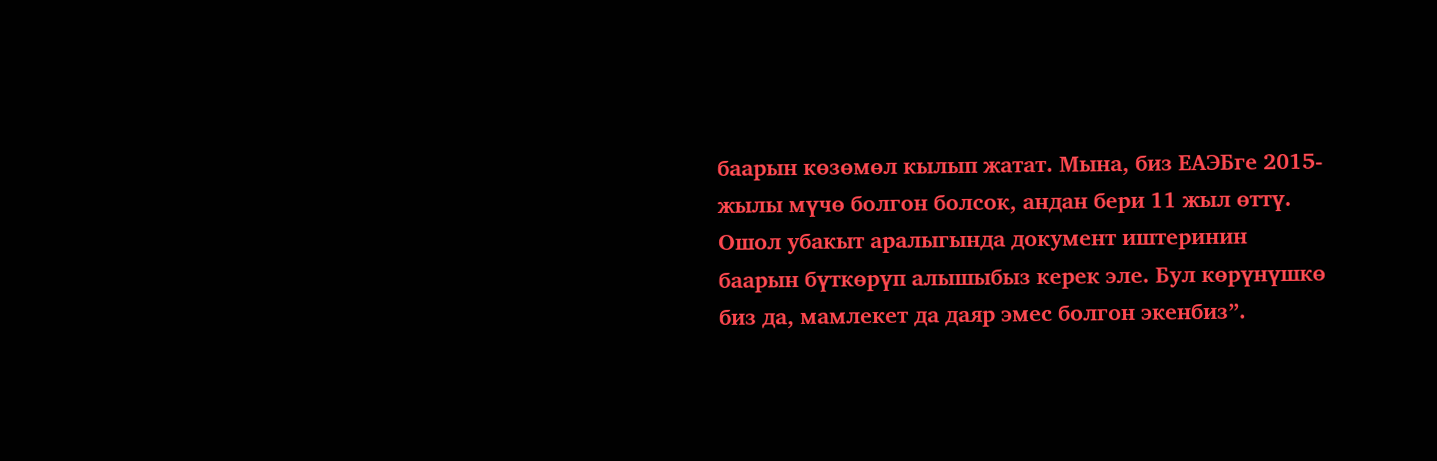баарын көзөмөл кылып жатат. Мына, биз ЕАЭБге 2015-жылы мүчө болгон болсок, андан бери 11 жыл өттү. Ошол убакыт аралыгында документ иштеринин баарын бүткөрүп алышыбыз керек эле. Бул көрүнүшкө биз да, мамлекет да даяр эмес болгон экенбиз”.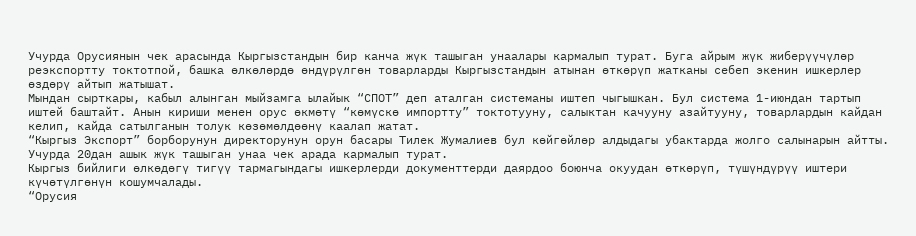Учурда Орусиянын чек арасында Кыргызстандын бир канча жүк ташыган унаалары кармалып турат. Буга айрым жүк жиберүүчүлөр реэкспортту токтотпой, башка өлкөлөрдө өндүрүлгөн товарларды Кыргызстандын атынан өткөрүп жатканы себеп экенин ишкерлер өздөрү айтып жатышат.
Мындан сырткары, кабыл алынган мыйзамга ылайык “СПОТ” деп аталган системаны иштеп чыгышкан. Бул система 1-июндан тартып иштей баштайт. Анын кириши менен орус өкмөтү “көмүскө импортту” токтотууну, салыктан качууну азайтууну, товарлардын кайдан келип, кайда сатылганын толук көзөмөлдөөнү каалап жатат.
“Кыргыз Экспорт” борборунун директорунун орун басары Тилек Жумалиев бул көйгөйлөр алдыдагы убактарда жолго салынарын айтты. Учурда 20дан ашык жүк ташыган унаа чек арада кармалып турат.
Кыргыз бийлиги өлкөдөгү тигүү тармагындагы ишкерлерди документтерди даярдоо боюнча окуудан өткөрүп, түшүндүрүү иштери күчөтүлгөнүн кошумчалады.
“Орусия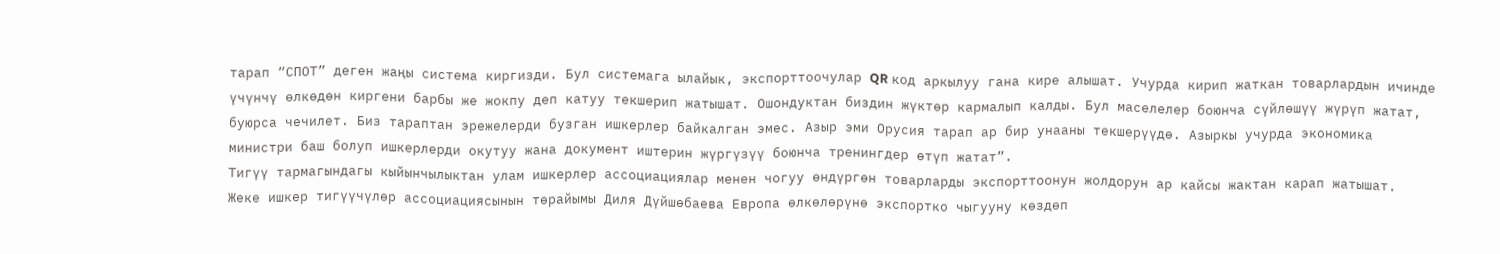тарап “СПОТ” деген жаңы система киргизди. Бул системага ылайык, экспорттоочулар QR код аркылуу гана кире алышат. Учурда кирип жаткан товарлардын ичинде үчүнчү өлкөдөн киргени барбы же жокпу деп катуу текшерип жатышат. Ошондуктан биздин жүктөр кармалып калды. Бул маселелер боюнча сүйлөшүү жүрүп жатат, буюрса чечилет. Биз тараптан эрежелерди бузган ишкерлер байкалган эмес. Азыр эми Орусия тарап ар бир унааны текшерүүдө. Азыркы учурда экономика министри баш болуп ишкерлерди окутуу жана документ иштерин жүргүзүү боюнча тренингдер өтүп жатат”.
Тигүү тармагындагы кыйынчылыктан улам ишкерлер ассоциациялар менен чогуу өндүргөн товарларды экспорттоонун жолдорун ар кайсы жактан карап жатышат.
Жеке ишкер тигүүчүлөр ассоциациясынын төрайымы Диля Дүйшөбаева Европа өлкөлөрүнө экспортко чыгууну көздөп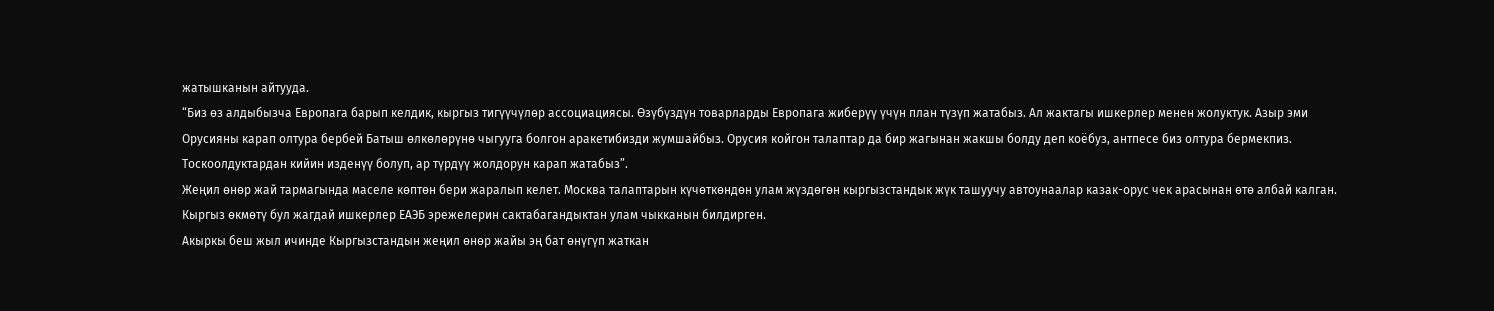жатышканын айтууда.
“Биз өз алдыбызча Европага барып келдик, кыргыз тигүүчүлөр ассоциациясы. Өзүбүздүн товарларды Европага жиберүү үчүн план түзүп жатабыз. Ал жактагы ишкерлер менен жолуктук. Азыр эми Орусияны карап олтура бербей Батыш өлкөлөрүнө чыгууга болгон аракетибизди жумшайбыз. Орусия койгон талаптар да бир жагынан жакшы болду деп коёбуз, антпесе биз олтура бермекпиз. Тоскоолдуктардан кийин изденүү болуп, ар түрдүү жолдорун карап жатабыз”.
Жеңил өнөр жай тармагында маселе көптөн бери жаралып келет. Москва талаптарын күчөткөндөн улам жүздөгөн кыргызстандык жүк ташуучу автоунаалар казак-орус чек арасынан өтө албай калган. Кыргыз өкмөтү бул жагдай ишкерлер ЕАЭБ эрежелерин сактабагандыктан улам чыкканын билдирген.
Акыркы беш жыл ичинде Кыргызстандын жеңил өнөр жайы эң бат өнүгүп жаткан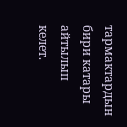тармактардын бири катары айтылып келет.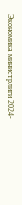Экономика министрлиги 2024-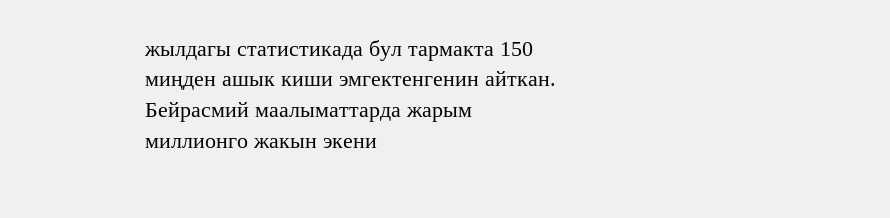жылдагы статистикада бул тармакта 150 миңден ашык киши эмгектенгенин айткан. Бейрасмий маалыматтарда жарым миллионго жакын экени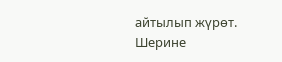айтылып жүрөт.
Шерине